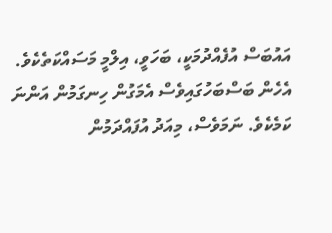އައުބަސް އުފެއްދުމަކީ، ބަހަވީ، އިލްމީ މަސައްކަތެކެވެ. އެހެން ބަސްބަހުގައިވެސް އެމަގުން ހިނގަމުން އަންނަ ކަމެކެވެ. ނަމަވެސް، މިއަދު އުފައްދަމުން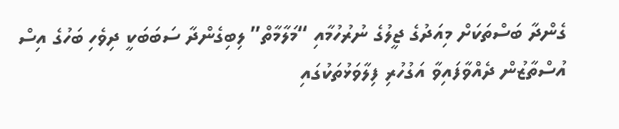ގެންދާ ބަސްތަކަށް މިއަދުގެ ޖީލުގެ ނުރުހުމާއި “މަލާމާތް” ލިބިގެންދާ ސަބަބަކީ ދިވެހި ބަހުގެ އިސް އުސްތާޒުން ދެއްވާފައިވާ އަގުހުރި ފިލާވަޅުތަކުގައި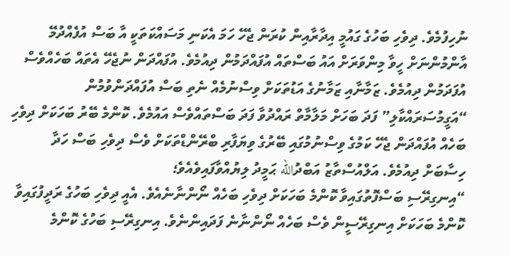ނުހިފުމެވެ. ދިވެހި ބަހުގެ ގައުމީ އިދާރާއިން ކުރަން ޖެހޭ ހަމަ އެކަނި މަސައްކަތަކީ އާ ބަސް އުފެއްދުމޭ އާންމުންނަށް ހީވާ މިންވަރަށް އައު ބަސްތައް އުފައްދަމުން ދިއުމެވެ. އުފައްދަން ނުޖެހޭ އެތައް ބަހެއްވެސް އުފަދަމުން ދިއުމެވެ. ޒަމާނާއި ޒަމާނުގެ އަޑުތަކަށް ވިސްނުމެއް ނެތި ބަސް އުފައްދަންވުމުން “އަގީމުސަރައްކާލި” ފަދަ ބަހަށް މަލާމާތް ރައްދުވާ ފަދަ ބަސްތައްވެސް އައުމެވެ. ކޮންމެ ބޭރު ބަހަކަށް ދިވެހި ބަހެއް އުފައްދަން ޖެހޭ ކަމުގެ ވިސްނުމުގައި ބޭރުގެ ވިޔަފާރި ބްރޭންޑްތަކަށް ވެސް ދިވެހި ބަސް ހަދާ ހިސާބަށް ދިއުމެވެ. އަލްއުސްތާޒު އަބްދުالله ޙަމީދު ލިޔުއްވާފައިވެއެވެ؛
“އިނގިރޭސި ބަސްފޮތުގައިވާ ކޮންމެ ބަހަކަށް ދިވެހި ބަހެއް ނޯންނާނެއެވެ. އެއީ ދިވެހި ބަހުގެ ރަދީފުގައިވާ ކޮންމެ ބަހަކަށް އިނގިރޭސީން ވެސް ބަހެއް ނޯންނާނެ ފަދައިންނެވެ. އިނގިރޭސި ބަހުގެ ކޮންމެ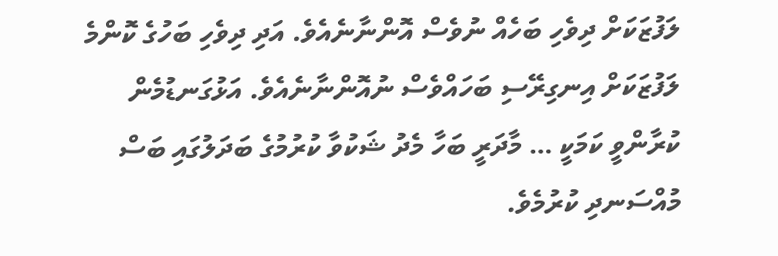ލަފުޒަކަށް ދިވެހި ބަހެއް ނުވެސް އޮންނާނެއެވެ. އަދި ދިވެހި ބަހުގެ ކޮންމެ ލަފުޒަކަށް އިނގިރޭސި ބަހައްވެސް ނުއޮންނާނެއެވެ. އަޅުގަނޑުމެން ކުރާންވީ ކަމަކީ … މާދަރީ ބަހާ މެދު ޝަކުވާ ކުރުމުގެ ބަދަލުގައި ބަސް މުއްސަނދި ކުރުމެވެ.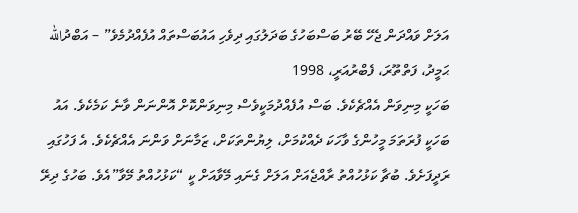އަލަށް ވައްދަން ޖެހޭ ބޭރު ބަސްބަހުގެ ބަދަލުގައި ދިވެހި އައުބަސްތައް އުފެއްދުމެވެ” – އަބްދުالله ޙަމީދު، ފަތްތޫރަ، ފެބްރުއަރީ، 1998
ބަހަކީ މިނިވަން އެއްޗެކެވެ. ބަސް އުފެއްދުމަކީވެސް މިނިވަންކޮށް އޮންނަން ވާނެ ކަމެކެވެ. އައު ބަހަކީ ފުރަތަމަ މީހުންގެ ވާހަކަ ދެއްކުމަށް، ލިޔުންތަކަށް، ޒަމާނަށް ވަންނަ އެއްޗެކެވެ. އެ ފަހުގައި ރަދީފަށެވެ. ބުޗާ ކަޅުހުއްތު ރާއްޖެއަށް އަލަށް ގެނައި މޭވާއަށް ކީ “ކަޅުހުއްތު މޭވާ”އެވެ. ބަހުގެ ދިރޭ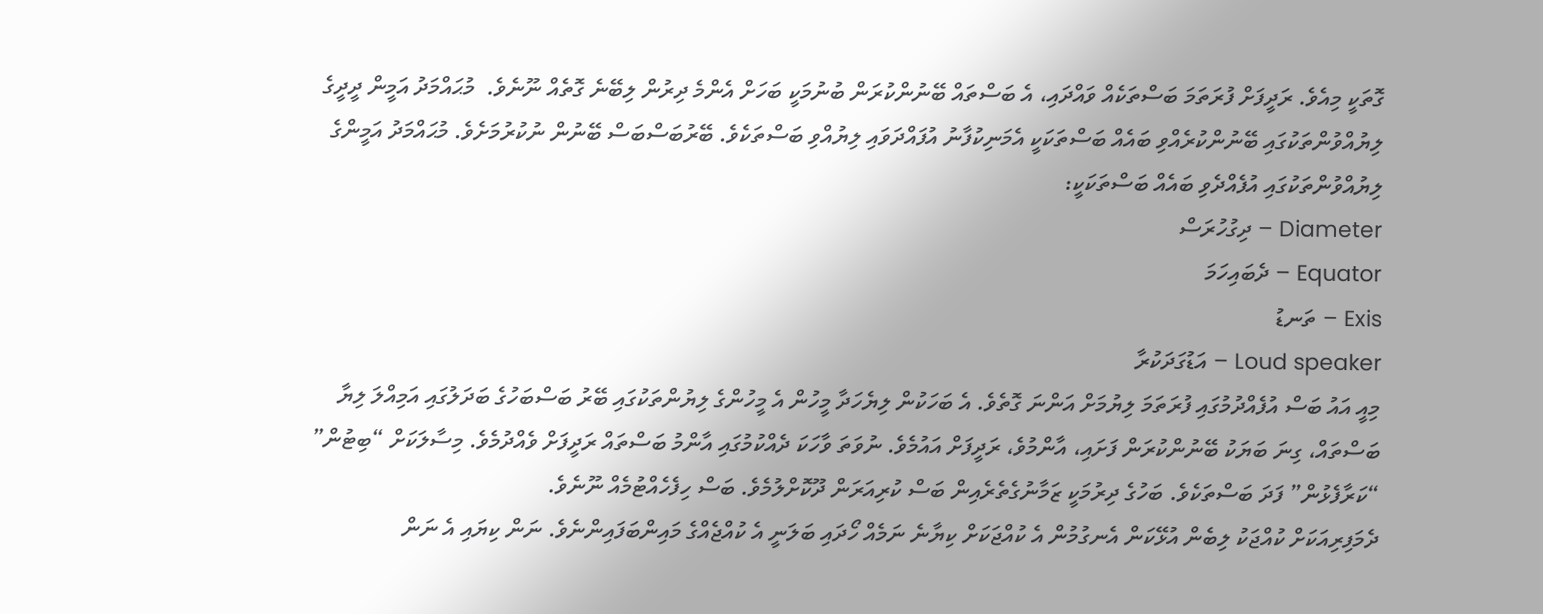ގޮތަކީ މިއެވެ. ރަދީފަށް ފުރަތަމަ ބަސްތަކެއް ވައްދައި، އެ ބަސްތައް ބޭނުންކުރަން ބުނުމަކީ ބަހަށް އެންމެ ދިރުން ލިބޭނެ ގޮތެއް ނޫނެވެ.  މުޙައްމަދު އަމީން ދީދީގެ ލިޔުއްވުންތަކުގައި ބޭނުންކުރެއްވި ބައެއް ބަސްތަކަކީ އެމަނިކުފާނު އުފައްދަވައި ލިޔުއްވި ބަސްތަކެވެ. ބޭރުބަސްބަސް ބޭނުން ނުކުރުމަށެވެ. މުޙައްމަދު އަމީންގެ ލިޔުއްވުންތަކުގައި އުފެއްދެވި ބައެއް ބަސްތަކަކީ:
Diameter – ދިގުހުރަސް
Equator – ދެބައިހަމަ
Exis – ތަނޑު
Loud speaker – އަޑުގަދަކުރާ
މިއީ އައު ބަސް އުފެއްދުމުގައި ފުރަތަމަ ލިޔުމަށް އަންނަ ގޮތެވެ. އެ ބަހަކުން ލިޔެހަދާ މީހުން އެ މީހުންގެ ލިޔުންތަކުގައި ބޭރު ބަސްބަހުގެ ބަދަލުގައި އަމިއްލަ ލިޔާ ބަސްތައް، ގިނަ ބަޔަކު ބޭނުންކުރަން ފަށައި، އާންމުވެ، ރަދީފަށް އައުމެވެ. ނުވަތަ ވާހަކަ ދެއްކުމުގައި އާންމު ބަސްތައް ރަދީފަށް ވެއްދުމެވެ. މިސާލަކަށް “ބިޓުން” “ކަރާފެޅުން” ފަދަ ބަސްތަކެވެ. ބަހުގެ ދިރުމަކީ ޒަމާނުގެތެރެއިން ބަސް ކުރިއަރަން ދޫކޮށްލުމެވެ. ބަސް ހިފެހެއްޓުމެއް ނޫނެވެ.
ދެމަފިރިއަކަށް ކުއްޖަކު ލިބެން އުޅޭކަން އެނގުމުން އެ ކުއްޖަކަށް ކިޔާނެ ނަމެއް ހޯދައި ބަލަނީ އެ ކުއްޖެއްގެ މައިންބަފައިންނެވެ. ނަން ކިޔައި އެ ނަން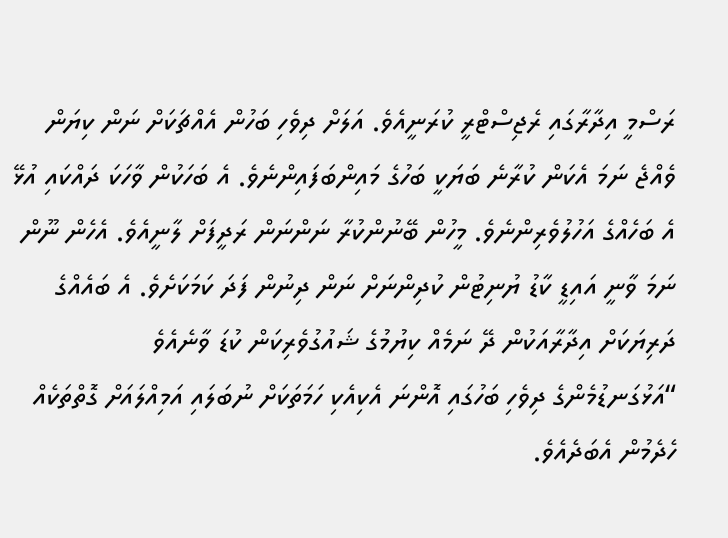ރަސްމީ އިދާރާގައި ރެޖިސްޓްރީ ކުރަނީއެވެ. އަލަށް ދިވެހި ބަހުން އެއްޗަކަށް ނަން ކިޔަން ވެއްޖެ ނަމަ އެކަން ކުރާނެ ބަޔަކީ ބަހުގެ މައިންބަފައިންނެވެ. އެ ބަހަކުން ވާހަކަ ދައްކައި އުޅޭ އެ ބަހެއްގެ އަހުލުވެރިންނެވެ. މީހުން ބޭނުންކުރާ ނަންނަން ރަދީފަށް ލާނީއެވެ. އެހެން ނޫން ނަމަ ވާނީ އައިޑީ ކާޑު ޔުނިޓުން ކުދިންނަށް ނަން ދިނުން ފަދަ ކަމަކަށެވެ. އެ ބައެއްގެ ދަރިޔަކަށް އިދާރާއަކުން ދޭ ނަމެއް ކިޔުމުގެ ޝައުގުވެރިކަން ކުޑަ ވާނެއެވެ
“އަޅުގަނޑުމެންގެ ދިވެހި ބަހުގައި އޮންނަ އެކިއެކި ހަމަތަކަށް ނުބަލައި އަމިއްލައަށް ގޮތްތަކެއް ހެދެމުން އެބަދެއެވެ.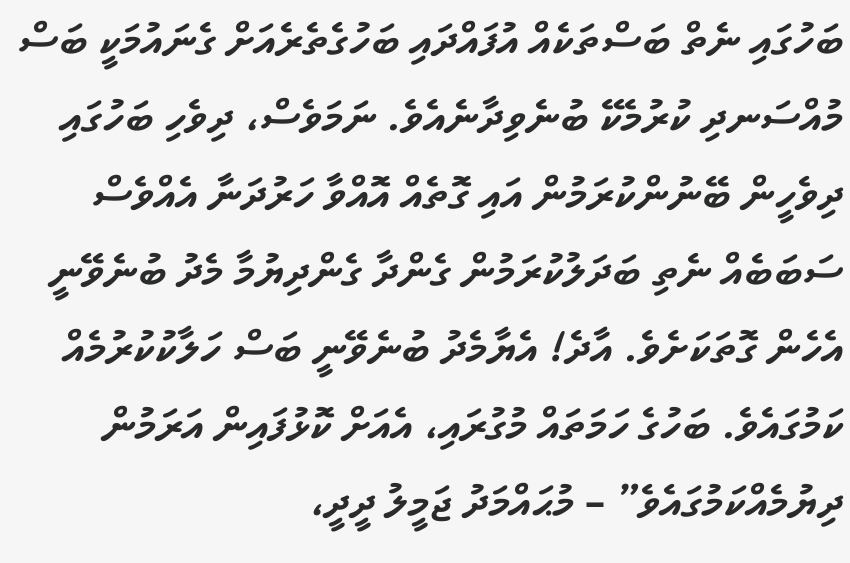ބަހުގައި ނެތް ބަސްތަކެއް އުފައްދައި ބަހުގެތެރެއަށް ގެނައުމަކީ ބަސް މުއްސަނދި ކުރުމެކޭ ބުނެވިދާނެއެވެ. ނަމަވެސް، ދިވެހި ބަހުގައި ދިވެހީން ބޭނުންކުރަމުން އައި ގޮތެއް އޮއްވާ ހަރުދަނާ އެއްވެސް ސަބަބެއް ނެތި ބަދަލުކުރަމުން ގެންދާ ގެންދިޔުމާ މެދު ބުނެވޭނީ އެހެން ގޮތަކަށެވެ. އާދެ! އެޔާމެދު ބުނެވޭނީ ބަސް ހަލާކުކުރުމެއް ކަމުގައެވެ. ބަހުގެ ހަމަތައް މުގުރައި، އެއަށް ކޮޅުފައިން އަރަމުން ދިޔުމެއްކަމުގައެވެ” – މުޙައްމަދު ޖަމީލު ދީދީ،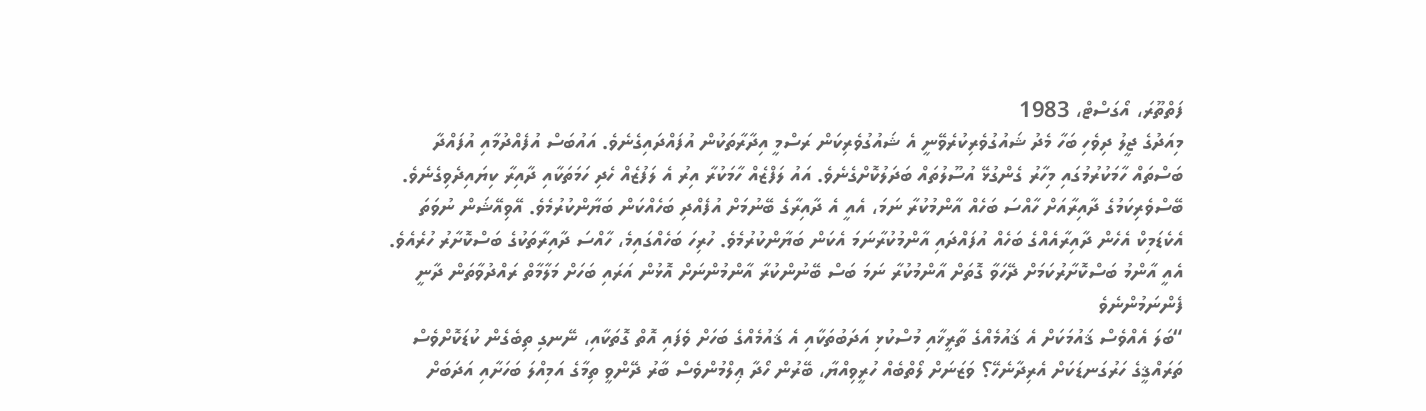ފަތްތޫރަ، އޯގަސްޓް، 1983
މިއަދުގެ ޖީލު ދިވެހި ބަހާ މެދު ޝައުގުވެރިކުރެވޭނީ އެ ޝައުގުވެރިކަން ރަސްމީ އިދާރާތަކުން އުފައްދައިގެނެވެ. އައުބަސް އުފެއްދުމާއި އުފައްދާ ބަސްތައް ހާމަކުރުމުގައި މިހާރު ގެންގުޅޭ އުސޫލުތައް ބަދަލުކޮށްގެނެވެ. އައު ލަފްޒެއް ހާމަކުރާ އިރު އެ ލަފުޒެއް ހެދި ހަމަތަކާއި ދާއިރާ ކިޔައިދެވިގެނެވެ. ބޭސްވެރިކަމުގެ ދާއިރާއަށް ހާއްސަ ބަހެއް އާންމުކުރާ ނަމަ، އެއީ އެ ދާއިރާގެ ބޭނުމަށް އުފެއްދި ބަހެއްކަން ބަޔާންކުރުމެވެ. އޭވިއޭޝަން ނުވަތަ އެކެޑަމިކް އެހެން ދާއިރާއެއްގެ ބަހެއް އުފައްދައި އާންމުކުރާނަމަ އެކަން ބަޔާންކުރުމެވެ. ހުރިހަ ބަހެއްގައިމެ، ހާއްސަ ދާއިރާތަކުގެ ބަސްކޮށާރު ހުރެއެވެ. އެއީ އާންމު ބަސްކޮށާރުކަމަށް ދޭހަވާ ގޮތަށް އާންމުކުރާ ނަމަ ބަސް ބޭނުންކުރާ އާންމުންނަށް އޮޅުން އަރައި ބަހަށް މަލާމާތް ރައްދުވާތަން ދާނީ ފެންނަމުންނެވެ
“ބަލަ އެއްވެސް ޤައުމަކަށް އެ ޤައުމެއްގެ ތާރީޚާއި މުސްކުޅި އަދަބުތަކާއި އެ ޤައުމެއްގެ ބަހަށް ވެފައި އޮތް ގޮތަކާއި، ނޭނގި ތިބެގެން ކުޑަކޮށްވެސް ތަރައްޤީގެ ހަރުގަނޑަކަށް އެރިދާނެހޭ؟ ވަޒަނަށް ލޯތްބެއް ހުރީވިއްޔާ، ބޭރުން ހޯދާ ޢިލްމުންވެސް ބާރު ދޭންވީ ތިމާގެ އަމިއްލަ ބަހަށާއި އަދަބަށް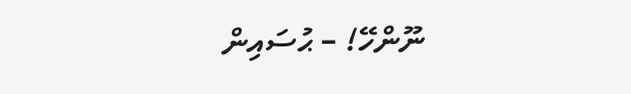ނޫންހޭ! – ޙުސައިން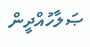ޞަލާހުއްދީން